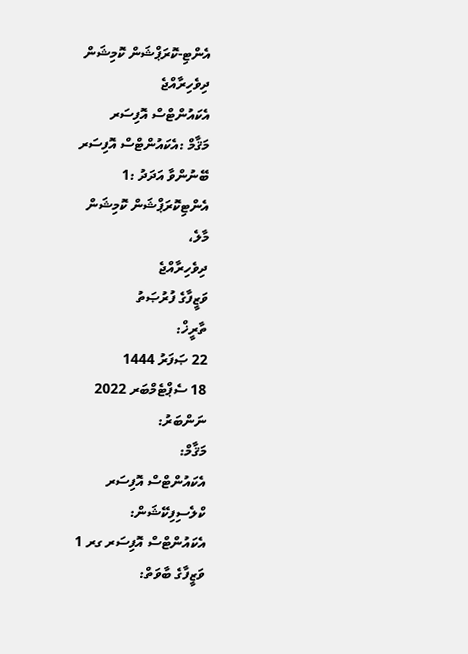އެންޓި-ކޮރަޕްޝަން ކޮމިޝަން
ދިވެހިރާއްޖެ
އެކައުންޓްސް އޮފިސަރ
މަޤާމް :އެކައުންޓްސް އޮފިސަރ
ބޭނުންވާ އަދަދު :1
އެންޓިކޮރަޕްޝަން ކޮމިޝަން
މާލެ،
ދިވެހިރާއްޖެ
ވަޒީފާގެ ފުރުޞަތު
ތާރީޚް:
22 ޞަފަރު 1444
18 ސެޕްޓެމްބަރ 2022
ނަންބަރު:
މަޤާމް:
އެކައުންޓްސް އޮފިސަރ
ކްލެސިފިކޭޝަން:
އެކައުންޓްސް އޮފިސަރ ގރ 1
ވަޒީފާގެ ބާވަތް: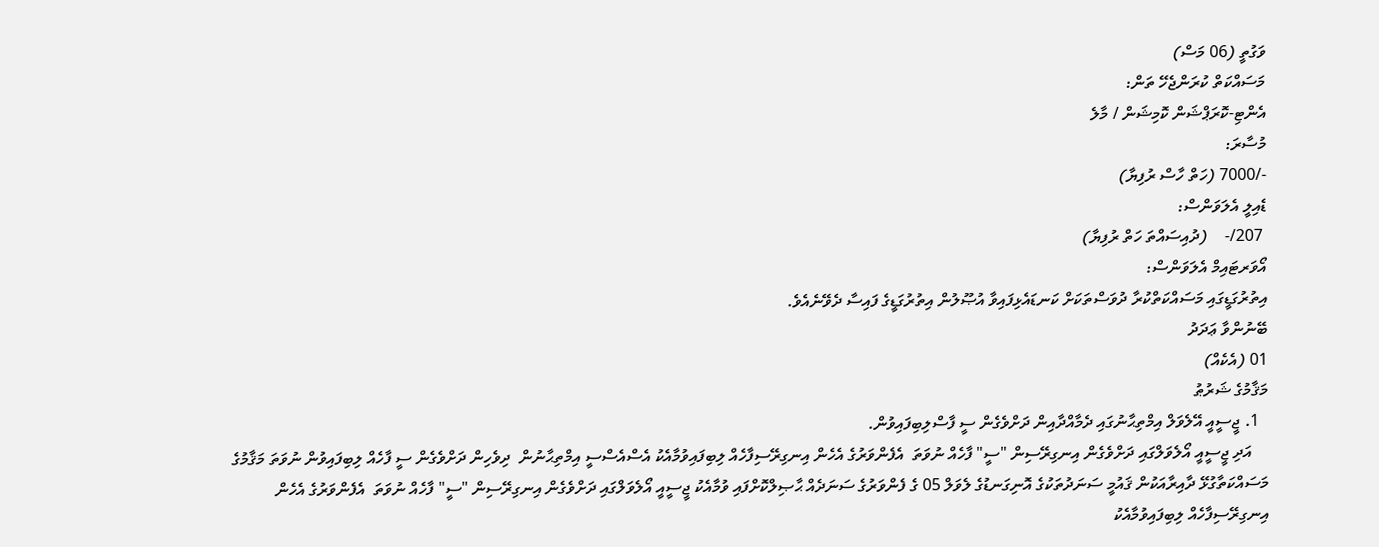ވަގުތީ (06 މަސް)
މަސައްކަތް ކުރަންޖެހޭ ތަން:
އެންޓި-ކޮރަޕްޝަން ކޮމިޝަން / މާލެ
މުސާރަ:
-/7000 (ހަތް ހާސް ރުފިޔާ)
ޑެއިލީ އެލަވަންސް:
 207/-    (ދުއިސައްތަ ހަތް ރުފިޔާ)
އޯވަރޓައިމް އެލަވަންސް:
އިތުރުގަޑީގައި މަސައްކަތްކުރާ ދުވަސްތަކަށް ކަނޑައެޅިފައިވާ އުޞޫލުން އިތުރުގަޑީގެ ފައިސާ ދެވޭނެއެވެ.
ބޭނުންވާ ޢަދަދު
01 (އެކެއް)
މަޤާމުގެ ޝަރުޠު
  1. ޖީސީއީ އޭލެވަލް އިމްތިޙާނުގައި ދެމާއްދާއިން ދަށްވެގެން ސީ ފާސްލިބިފައިވުން.
    އަދި ޖީސީއީ އޯލެވަލްގައި ދަށްވެގެން އިނގިރޭސިން "ސީ" ފާހެއް ނުވަތަ  އެފެންވަރުގެ އެހެން އިނގިރޭސިފާހެއް ލިބިފައިވުމާއެކު އެސްއެސްސީ އިމްތިޙާނުން  ދިވެހިން ދަށްވެގެން ސީ ފާހެއް ލިބިފައިވުން ނުވަތަ މަޤާމުގެ މަސައްކަތާގުޅޭ ދާއިރާއަކުން ޤައުމީ ސަނަދުތަކުގެ އޮނިގަނޑުގެ ލެވަލް 05 ގެ ފެންވަރުގެ ސަނަދެއް ޙާޞިލްކޮށްފައި ވުމާއެކު ޖީސީއީ އޯލެވަލްގައި ދަށްވެގެން އިނގިރޭސިން "ސީ" ފާހެއް ނުވަތަ  އެފެންވަރުގެ އެހެން އިނގިރޭސިފާހެއް ލިބިފައިވުމާއެކު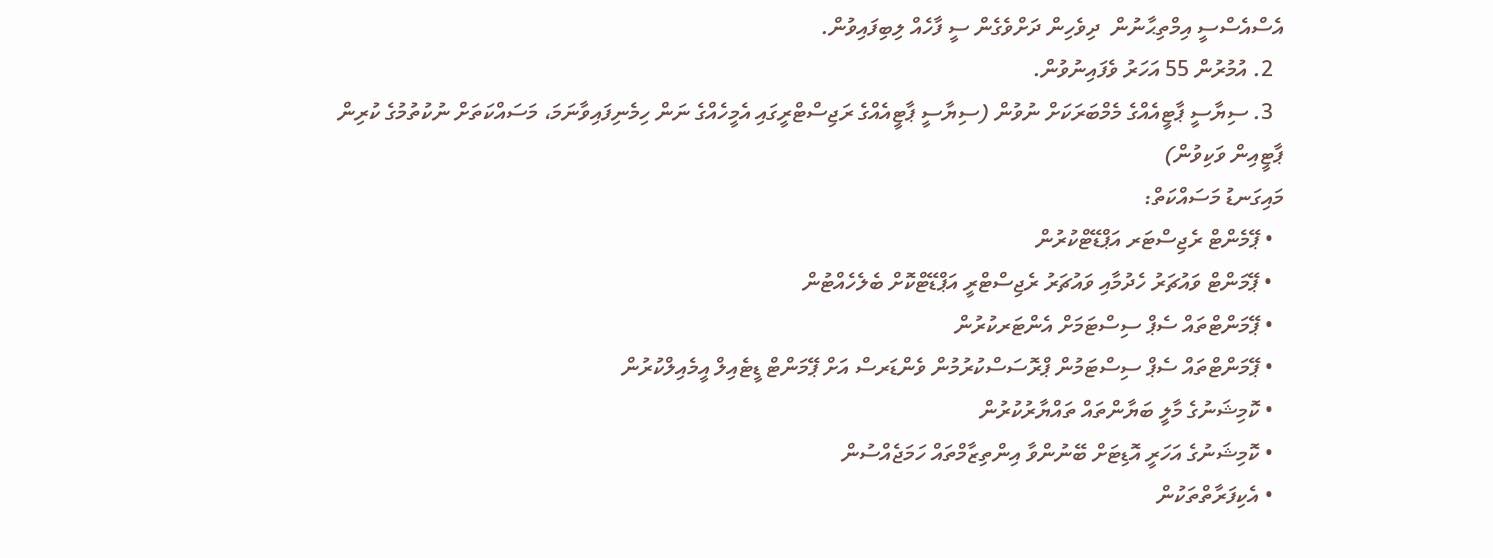އެސްއެސްސީ އިމްތިޙާނުން  ދިވެހިން ދަށްވެގެން ސީ ފާހެއް ލިބިފައިވުން.
  2. އުމުރުން 55 އަހަރު ވެފައިނުވުން.
  3. ސިޔާސީ ޕާޓީއެއްގެ މެމްބަރަކަށް ނުވުން (ސިޔާސީ ޕާޓީއެއްގެ ރަޖިސްޓްރީގައި އެމީހެއްގެ ނަން ހިމެނިފައިވާނަމަ، މަސައްކަތަށް ނުކުތުމުގެ ކުރިން ޕާޓީއިން ވަކިވުން)
މައިގަނޑު މަސައްކަތް:
  • ޕޭމެންޓް ރެޖިސްޓަރ އަޕްޑޭޓްކުރުން
  • ޕޭމަންޓް ވައުޗަރު ހެދުމާއި ވައުޗަރު ރެޖިސްޓްރީ އަޕްޑޭޓްކޮށް ބެލެހެއްޓުން
  • ޕޭމަންޓްތައް ސެޕް ސިސްޓަމަށް އެންޓަރކުރުން
  • ޕޭމަންޓްތައް ސެޕް ސިސްޓަމުން ޕްރޮސަސްކުރުމުން ވެންޑަރސް އަށް ޕޭމަންޓް ޑީޓެއިލް އީމެއިލްކުރުން
  • ކޮމިޝަނުގެ މާލީ ބަޔާންތައް ތައްޔާރުކުރުން
  • ކޮމިޝަނުގެ އަހަރީ އޮޑިޓަށް ބޭނުންވާ އިންތިޒާމްތައް ހަމަޖެއްސުން
  • އެކިފަރާތްތަކުން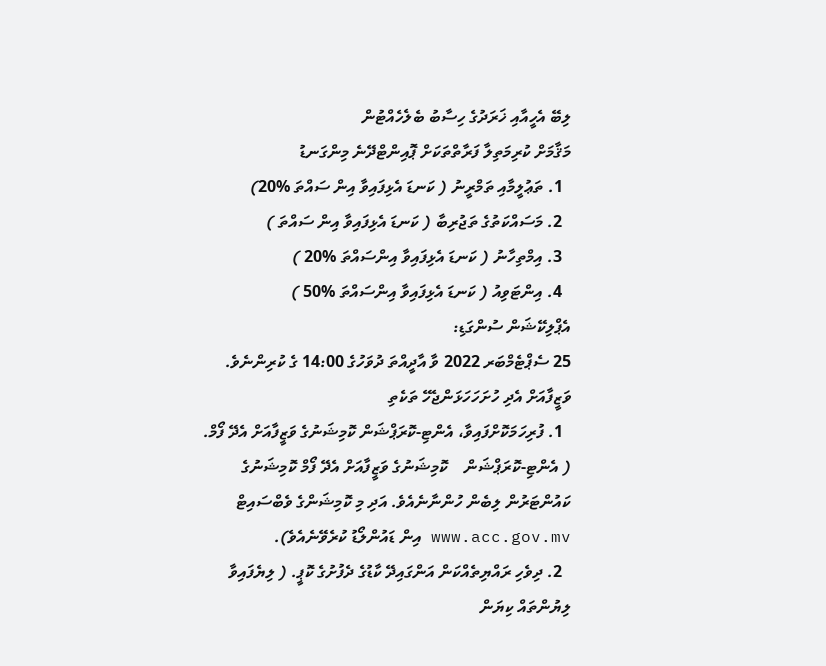ލިބޭ އެހީއާއި ޚަރަދުގެ ހިސާބު ބެލެހެއްޓުން
މަޤާމަށް ކުރިމަތިލާ ފަރާތްތަކަށް ޕޮއިންޓްދޭނެ މިންގަނޑު
  1. ތަޢުލީމާއި ތަމްރީނު ( ކަނޑަ އެޅިފައިވާ އިން ސައްތަ %20)
  2. މަސައްކަތުގެ ތަޖުރިބާ ( ކަނޑަ އެޅިފައިވާ އިން ސައްތަ )
  3. އިމްތިހާނު ( ކަނޑަ އެޅިފައިވާ އިންސައްތަ %20 )
  4. އިންޓަވިއު ( ކަނޑަ އެޅިފައިވާ އިންސައްތަ %50 )
އެޕްލިކޭޝަން ސުންގަޑި:
25 ސެޕްޓެމްބަރ 2022 ވާ އާދީއްތަ ދުވަހުގެ 14:00 ގެ ކުރިންނެވެ.
ވަޒީފާއަށް އެދި ހުށަހަހަޅަންޖެހޭ ތަކެތި
  1. ފުރިހަމަކޮށްފައިވާ، އެންޓި-ކޮރަޕްޝަން ކޮމިޝަނުގެ ވަޒީފާއަށް އެދޭ ފޯމް. ( އެންޓި-ކޮރަޕްޝަން    ކޮމިޝަނުގެ ވަޒީފާއަށް އެދޭ ފޯމް ކޮމިޝަނުގެ ކައުންޓަރުން ލިބެން ހުންނާނެއެވެ. އަދި މި ކޮމިޝަންގެ ވެބްސައިޓް www.acc.gov.mv އިން ޑައުންލޯޑު ކުރެވޭނެއެވެ).
  2. ދިވެހި ރައްޔިތެއްކަން އަންގައިދޭ ކާޑުގެ ދެފުށުގެ ކޮޕީ. ( ލިޔެފައިވާ ލިޔުންތައް ކިޔަން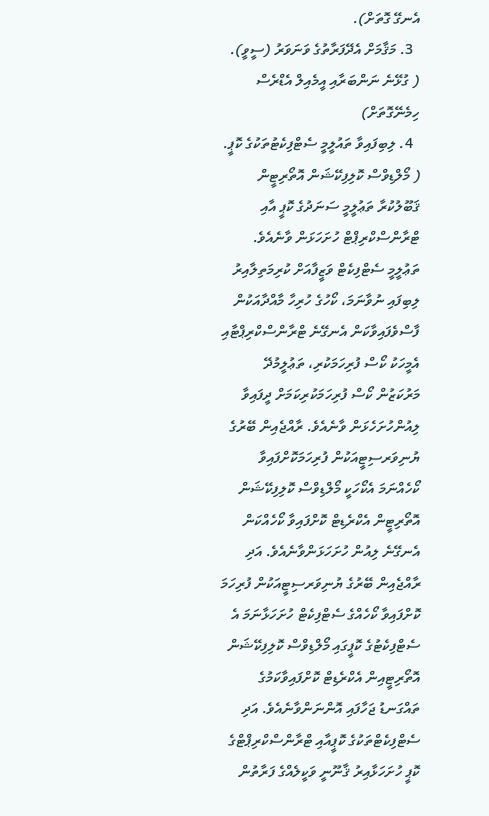އެނގޭ ގޮތަށް).
  3. މަޤާމަށް އެދޭފަރާތުގެ ވަނަވަރު (ސީވީ). ( ގުޅޭނެ ނަންބަރާއި އީމެއިލް އެޑްރެސް ހިމެނޭގޮތަށް)
  4. ލިބިފައިވާ ތައުލީމީ ސެޓްފިކެޓުތަކުގެ ކޮޕީ. ( މޯލްޑިވްސް ކޮލިފިކޭޝަން އޮތޯރިޓީން ޤަބޫލުކުރާ ތަޢުލީމީ ސަނަދުގެ ކޮޕީ އާއި ޓްރާންސްކްރިޕްޓް ހުށަހަޅަން ވާނެއެވެ. ތަޢުލީމީ ސެޓްފިކެޓް ވަޒީފާއަށް ކުރިމަތިލާއިރު ލިބިފައި ނުވާނަމަ، ކޯހުގެ ހުރިހާ މާއްދާއަކުން ފާސްވެފައިވާކަން އެނގޭނެ ޓްރާންސްކްރިޕްޓާއި އެމީހަކު ކޯސް ފުރިހަމަކުރި، ތަޢުލީމުދޭ މަރުކަޒުން ކޯސް ފުރިހަމަކުރިކަމަށް ދީފައިވާ ލިއުންހުށަހެޅަން ވާނެއެވެ. ރާއްޖެއިން ބޭރުގެ ޔުނިވަރސިޓީއަކުން ފުރިހަމަކޮށްފައިވާ ކޯހެއްނަމަ އެކޯހަކީ މޯލްޑިވްސް ކޮލިފިކޭޝަން އޮތޯރިޓީން އެކްރެޑިޓް ކޮށްފައިވާ ކޯހެއްކަން އެނގޭނެ ލިއުން ހުށަހަޅަންވާނެއެވެ. އަދި ރާއްޖެއިން ބޭރުގެ ޔުނިވަރސިޓީއަކުން ފުރިހަމަ ކޮށްފައިވާ ކޯހެއްގެ ސެޓްފިކެޓް ހުށަހަޅާނަމަ އެ ސެޓްފިކެޓުގެ ކޮޕީގައި މޯލްޑިވްސް ކޮލިފިކޭޝަން އޮތޯރިޓީއިން އެކްރެޑިޓް ކޮށްފައިވާކަމުގެ ތައްގަނޑު ޖަހާފައި އޮންނަންވާނެއެވެ. އަދި ސެޓްފިކެޓްތަކުގެ ކޮޕީއާއި ޓްރާންސްކްރިޕްޓްގެ ކޮޕީ ހުށަހަޅާއިރު ޤާނޫނީ ވަކީލެއްގެ ފަރާތުން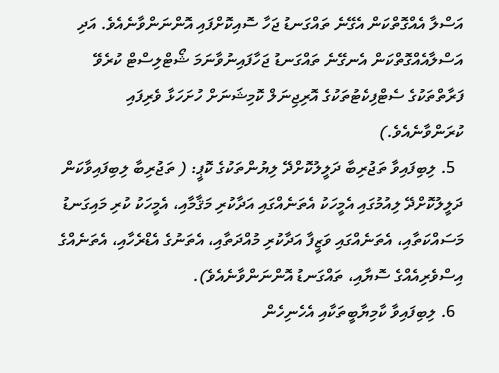އަސްލާ އެއްގޮތްކަން އެގޭނެ ތައްގަނޑު ޖަހާ ސޮއިކޮށްފައި އޮންނަންވާނެއެވެ. އަދި އަސްލާއެއްގޮތްކަން އެނގޭނެ ތައްގަނޑު ޖަހާފައިނުވާނަމަ ޝޯޓްލިސްޓް ކުރެވޭ ފަރާތްތަކުގެ ސެޓްފިކެޓުތަކުގެ އޮރިޖިނަލް ކޮމިޝަނަށް ހުށަހަޅާ ވެރިފައި ކުރަންވާނެއެވެ.)
  5. ލިބިފައިވާ ތަޖުރިބާ ދަލީލުކޮށްދޭ ލިޔުންތަކުގެ ކޮޕީ: ( ތަޖުރިބާ ލިބިފައިވާކަން ދަލީލުކޮށްދޭ ލިއުމުގައި އެމީހަކު އެތަނެއްގައި އަދާކުރި މަޤާމާއި، އެމީހަކު ކުރި މައިގަނޑު މަސައްކަތާއި، އެތަނެއްގައި ވަޒީފާ އަދާކުރި މުއްދަތާއި، އެތަނުގެ އެޑްރެހާއި، އެތަނެއްގެ އިސްވެރިއެއްގެ ސޮޔާއި، ތައްގަނޑު އޮންނަންވާނެއެވެ).
  6. ލިބިފައިވާ ކާމިޔާބީތަކާއި އެހެނިހެން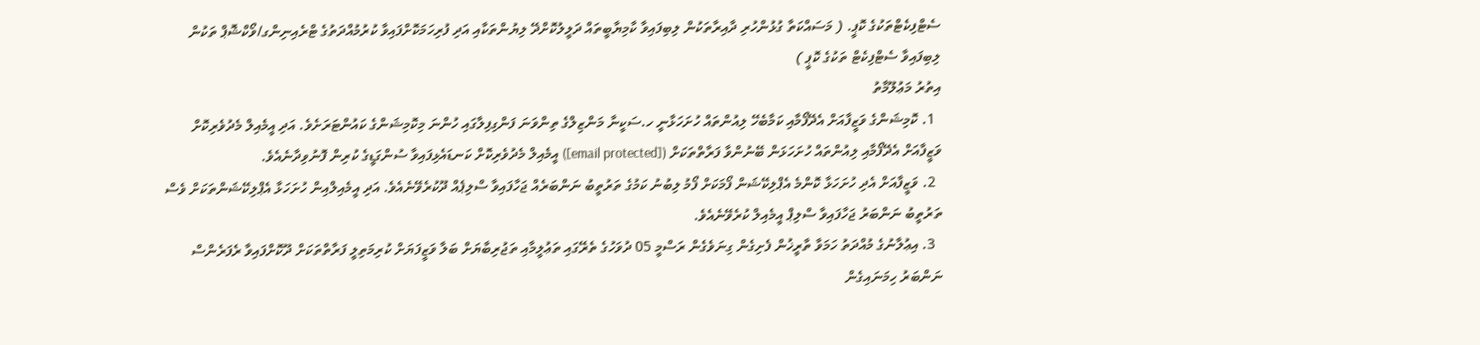ސެޓްފިކެޓްތަކުގެ ކޮޕީ. ( މަސައްކަތާ ގުޅުންހުރި ދާއިރާތަކުން ލިބިފައިވާ ކާމިޔާބީތައް ދަލީލުކޮށްދޭ ލިޔުންތަކާއި އަދި ފުރިހަމަކޮށްފައިވާ ކުރުމުއްދަތުގެ ޓްރެއިނިންގ/ވޯކްޝޮޕް ތަކުން ލިބިފައިވާ ސެޓްފިކެޓް ތަކުގެ ކޮޕީ )
އިތުރު މަޢުލޫމާތު
  1. ކޮމިޝަންގެ ވަޒީފާއަށް އެދޭފޯމާއި ކަމާބެހޭ ލިއުންތައް ހުށަހަޅާނީ ހ.ސަކީނާ މަންޒިލްގެ ތިންވަނަ ފަންގިފިލާގައި ހުންނަ މިކޮމިޝަންގެ ކައުންޓަރަށެވެ. އަދި އީމެއިލް މެދުވެރިކޮށް ވަޒީފާއަށް އެދޭފޯމާއި ލިއުންތައް ހުށަހަޅަން ބޭނުންވާ ފަރާތްތަކަށް ([email protected]) އީމެއިލް މެދުވެރިކޮށް ކަނޑައެޅިފައިވާ ސުންގަޑީގެ ކުރިން ފޮނުވިދާނެއެވެ.
  2. ވަޒީފާއަށް އެދި ހުށަހަޅާ ކޮންމެ އެޕްލިކޭޝަން ފޯމަކަށް ފޯމު ލިބުނު ކަމުގެ ތަރުތީބު ނަންބަރެއް ޖަހާފައިވާ ސްލިޕެއް ދޫކުރެވޭނެއެވެ. އަދި އީމެއިލްއިން ހުށަހަޅާ އެޕްލިކޭޝަންތަކަށް ވެސް ތަރުތީބު ނަންބަރު ޖަހާފައިވާ ސްލިޕް އީމެއިލް ކުރެވޭނެއެވެ.
  3. އިޢުލާނުގެ މުއްދަތު ހަމަވާ ތާރީޚުން ފެށިގެން ގިނަވެގެން ރަސްމީ 05 ދުވަހުގެ ތެރޭގައި ތަޢުލީމާއި ތަޖުރިބާޔަށް ބަލާ ވަޒީފަޔަށް ކުރިމަތިލީ ފަރާތްތަކަށް ދޫކޮށްފައިވާ ރެފަރެންސް ނަންބަރު ހިމަނައިގެން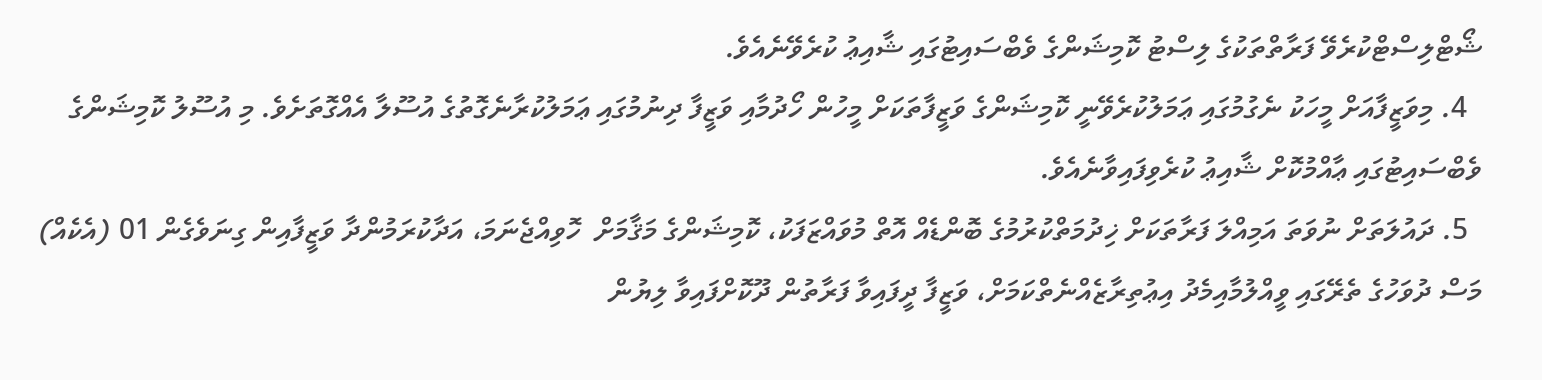ޝޯޓްލިސްޓްކުރެވޭ ފަރާތްތަކުގެ ލިސްޓު ކޮމިޝަންގެ ވެބްސައިޓުގައި ޝާއިޢު ކުރެވޭނެއެވެ.
  4. މިވަޒީފާއަށް މީހަކު ނެގުމުގައި ޢަމަލުކުރެވޭނީ ކޮމިޝަންގެ ވަޒީފާތަކަށް މީހުން ހޯދުމާއި ވަޒީފާ ދިނުމުގައި ޢަމަލުކުރާނެގޮތުގެ އުސޫލާ އެއްގޮތަށެވެ. މި އުސޫލު ކޮމިޝަންގެ ވެބްސައިޓުގައި ޢާއްމުކޮށް ޝާއިޢު ކުރެވިފައިވާނެއެވެ.
  5. ދައުލަތަށް ނުވަތަ އަމިއްލަ ފަރާތަކަށް ޚިދުމަތްކުރުމުގެ ބޮންޑެއް އޮތް މުވައްޒަފަކު، ކޮމިޝަންގެ މަޤާމަށް  ހޮވިއްޖެނަމަ، އަދާކުރަމުންދާ ވަޒީފާއިން ގިނަވެގެން 01 (އެކެއް) މަސް ދުވަހުގެ ތެރޭގައި ވީއްލުމާއިމެދު އިޢުތިރާޒެއްނެތްކަމަށް، ވަޒީފާ ދީފައިވާ ފަރާތުން ދޫކޮށްފައިވާ ލިޔުން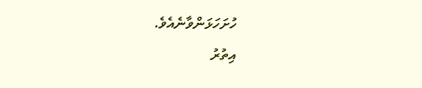ހުށަހަޅަންވާނެއެވެ.
އިތުރު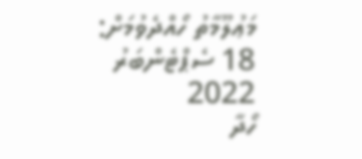މަޢުލޫމާތު ހޯއްދެވުމަށް:
18 ސެޕްޓެންބަރު 2022
ހޯދާ